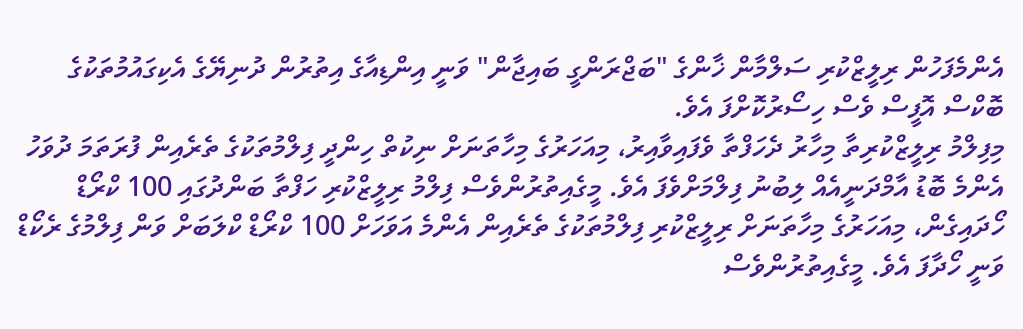އެންމެފަހުން ރިލީޒްކުރި ސަލްމާން ޚާންގެ "ބަޖްރަންގީ ބައިޖާން" ވަނީ އިންޑިއާގެ އިތުރުން ދުނިޔޭގެ އެކިގައުމުތަކުގެ ބޮކްސް އޮފީސް ވެސް ހިސޯރުކޮށްފަ އެވެ.
މިފިލްމު ރިލީޒްކުރިތާ މިހާރު ދެހަފްތާ ވެފައިވާއިރު، މިއަހަރުގެ މިހާތަނަށް ނިކުތް ހިންދީ ފިލްމުތަކުގެ ތެރެއިން ފުރަތަމަ ދުވަހު އެންމެ ބޮޑު އާމްދަނީއެއް ލިބުނު ފިލްމަށްވެފަ އެވެ. މީގެއިތުރުންވެސް ފިލްމު ރިލީޒްކުރި ހަފްތާ ބަންދުގައި 100 ކްރޯޑް ހޯދައިގެން، މިއަހަރުގެ މިހާތަނަށް ރިލީޒްކުރި ފިލްމުތަކުގެ ތެރެއިން އެންމެ އަވަހަށް 100 ކްރޯޑް ކްލަބަށް ވަން ފިލްމުގެ ރެކޯޑް ވަނީ ހޯދާފަ އެވެ. މީގެއިތުރުންވެސް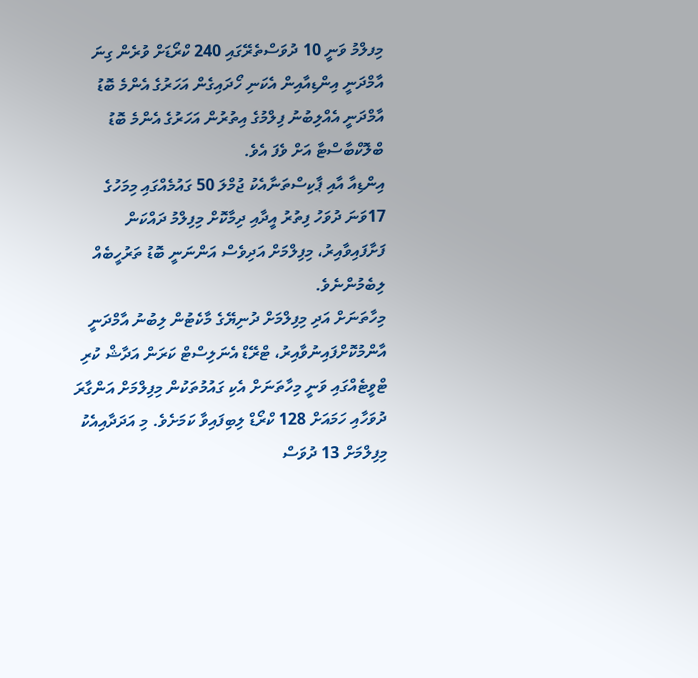މިފލްމު ވަނީ 10 ދުވަސްތެރޭގައި 240 ކްރޯޑަށް ވުރެން ގިނަ އާމްދަނީ އިންޑިއާއިން އެކަނި ހޯދައިގެން އަހަރުގެ އެންމެ ބޮޑު އާމްދަނީ އެއްލިބުނު ފިލްމުގެ އިތުރުން އަހަރުގެ އެންމެ ބޮޑު ބްލޮކްބާސްޓާ އަށް ވެފަ އެވެ.
އިންޑިއާ އާއި ޕާކިސްތަނާއެކު ޖުމްލަ 50 ގައުމެއްގައި މިމަހުގެ 17ވަނަ ދުވަހު ފިތުރު އީދާއި ދިމާކޮށް މިފިލްމު ދައްކަން ފަށާފައިވާއިރު، މިފިލްމަށް އަދިވެސް އަންނަނީ ބޮޑު ތަރުހީބެއް ލިބެމުންނެވެ.
މިހާތަނަށް އަދި މިފިލްމަށް ދުނިޔޭގެ މާކެޓުން ލިބުނު އާމްދަނީ އާންމުކޮށްފައިނުވާއިރު، ޓްރޭޑް އެނަލިސްޓް ކަރަން އަދާޝް ކުރި ޓްވީޓެއްގައި ވަނީ މިހާތަނަށް އެކި ގައުމުތަކުން މިފިލްމަށް އަންގާރަ ދުވަހާއި ހަމައަށް 128 ކްރޯޑް ލިބިފައިވާ ކަމަށެވެ. މި އަދަދާއިއެކު މިފިލްމަށް 13 ދުވަސް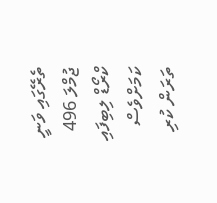ތެރޭގައި ވަނީ ޖުމްލަ 496 ކްރޯޑް ލިބިފައި ކަމަށްވެސް ތަރަން ކުރި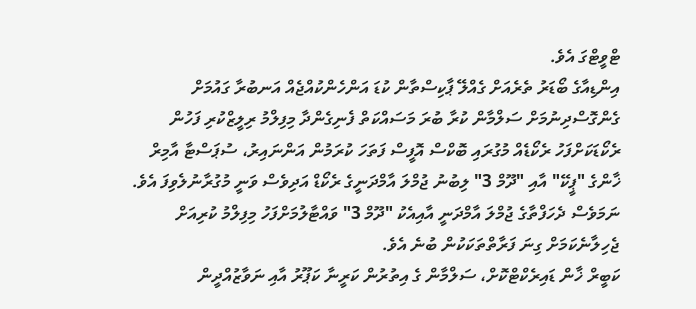ޓްވީޓްގަ އެވެ.
އިންޑިއާގެ ބޯޑަރު ތެރެއަށް ގެއްލޭ ޕާކިސްތާން ކުޑަ އަންހެންކުއްޖެއް އަނބުރާ ގައުމަށް ގެންގޮސްދިނުމަށް ސަލްމާން ކުރާ ބުރަ މަސައްކަތް ފެނިގެންދާ މިފިލްމު ރިލީޒްކުރި ފަހުން ރެކޯޑަކަށްފަހު ރެކޯޑެއް މުގުރައި ބޮކްސް އޮފީސް ފަތަހަ ކުރަމުން އަންނައިރު، ސުޕަސްޓާ އާމިރް ޚާންގެ "ޕީކޭ" އާއި "ދޫމް 3" ލިބުނު ޖުމްލަ އާމްދަނީގެ ރެކޯޑް އަދިވެސް ވަނީ މުގުރާނުލެވިފަ އެވެ.
ނަމަވެސް ދެހަފްތާގެ ޖުމްލަ އާމްދަނީ އާއިއެކު "ދޫމް 3" ވައްޓާލުމަށްފަހު މިފިލްމު ކުރިއަށް ޖެހިލާނެކަމަށް ގިނަ ފަރާތްތަކަކުން ބުނެ އެވެ.
ކަބީރް ޚާން ޑައިރެކްޓްކޮށް، ސަލްމާން ގެ އިތުރުން ކަރީނާ ކަޕޫރު އާއި ނަވާޒުއްދީން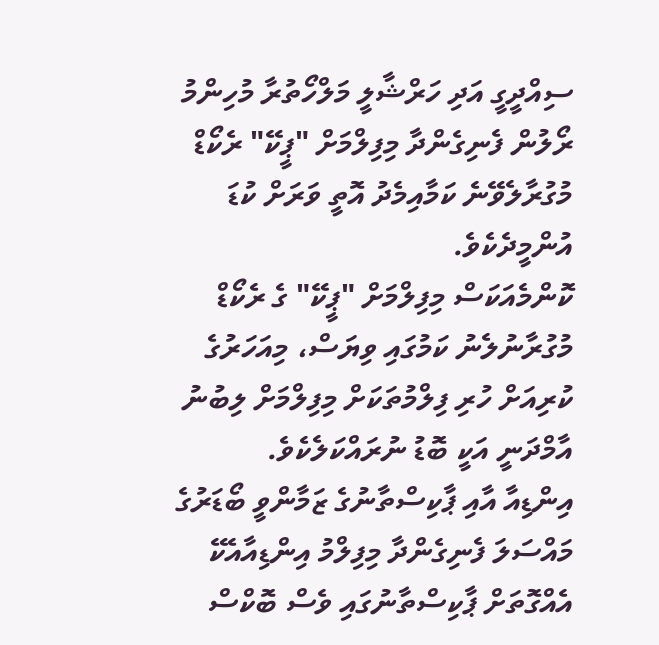ސިއްދީގީ އަދި ހަރްޝާލީ މަލްހޯތުރާ މުހިންމު ރޯލުން ފެނިގެންދާ މިފިލްމަށް "ޕީކޭ" ރެކޯޑް މުގުރާލެވޭނެ ކަމާއިމެދު އޮތީ ވަރަށް ކުޑަ އުންމީދެކެވެ.
ކޮންމެއަކަސް މިފިލްމަށް "ޕީކޭ" ގެ ރެކޯޑް މުގުރާނުލެނު ކަމުގައި ވިޔަސް، މިއަހަރުގެ ކުރިއަށް ހުރި ފިލްމުތަކަށް މިފިލްމަށް ލިބުނު އާމްދަނީ އަކީ ބޮޑު ނުރައްކަލެކެވެ.
އިންޑިއާ އާއި ޕާކިސްތާނުގެ ޒަމާންވީ ބޯޑަރުގެ މައްސަލަ ފެނިގެންދާ މިފިލްމު އިންޑިއާއެކޭ އެއްގޮތަށް ޕާކިސްތާނުގައި ވެސް ބޮކްސް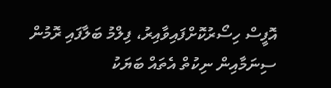އޮފީސް ހިސޯރުކޮށްފައިވާއިރު، ފިލްމު ބަލާފައި ރޮމުން ސިނަމާއިން ނިކުތް އެތައް ބަޔަކު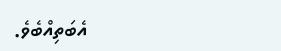އެބަތިއްބެވެ.